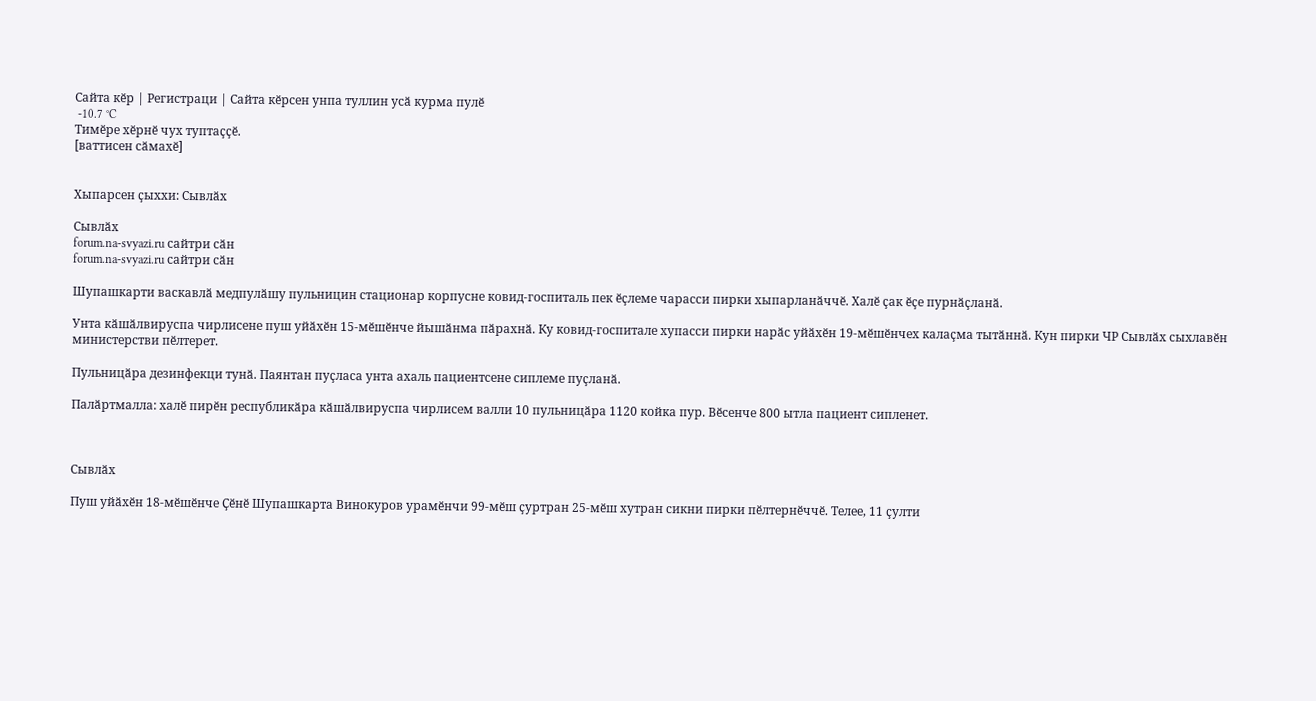Сайта кӗр | Регистраци | Сайта кӗрсен унпа туллин усӑ курма пулӗ
 -10.7 °C
Тимӗре хӗрнӗ чух туптаҫҫӗ.
[ваттисен сӑмахӗ]


Хыпарсен ҫыххи: Сывлӑх

Сывлӑх
forum.na-svyazi.ru сайтри сӑн
forum.na-svyazi.ru сайтри сӑн

Шупашкарти васкавлӑ медпулӑшу пульницин стационар корпусне ковид-госпиталь пек ӗҫлеме чарасси пирки хыпарланӑччӗ. Халӗ ҫак ӗҫе пурнӑҫланӑ.

Унта кӑшӑлвируспа чирлисене пуш уйӑхӗн 15-мӗшӗнче йышӑнма пӑрахнӑ. Ку ковид-госпитале хупасси пирки нарӑс уйӑхӗн 19-мӗшӗнчех калаҫма тытӑннӑ. Кун пирки ЧР Сывлӑх сыхлавӗн министерстви пӗлтерет.

Пульницӑра дезинфекци тунӑ. Паянтан пуҫласа унта ахаль пациентсене сиплеме пуҫланӑ.

Палӑртмалла: халӗ пирӗн республикӑра кӑшӑлвируспа чирлисем валли 10 пульницӑра 1120 койка пур. Вӗсенче 800 ытла пациент сипленет.



Сывлӑх

Пуш уйӑхӗн 18-мӗшӗнче Ҫӗнӗ Шупашкарта Винокуров урамӗнчи 99-мӗш ҫуртран 25-мӗш хутран сикни пирки пӗлтернӗччӗ. Телее, 11 ҫулти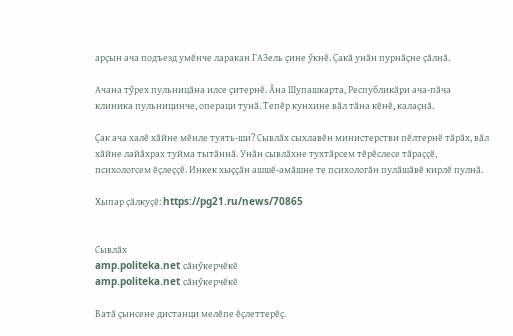арҫын ача подъезд умӗнче ларакан ГАЗель ҫине ӳкнӗ. Ҫакӑ унӑн пурнӑҫне ҫӑлнӑ.

Ачана тӳрех пульницӑна илсе ҫитернӗ. Ӑна Шупашкарта, Республикӑри ача-пӑча клиника пульницинче, операци тунӑ. Тепӗр кунхине вӑл тӑна кӗнӗ, калаҫнӑ.

Ҫак ача халӗ хӑйне мӗнле туять-ши? Сывлӑх сыхлавӗн министерстви пӗлтернӗ тӑрӑх, вӑл хӑйне лайӑхрах туйма тытӑннӑ. Унӑн сывлӑхне тухтӑрсем тӗрӗслесе тӑраҫҫӗ, психологсем ӗҫлеҫҫӗ. Инкек хыҫҫӑн ашшӗ-амӑшне те психологӑн пулӑшӑвӗ кирлӗ пулнӑ.

Хыпар ҫӑлкуҫӗ: https://pg21.ru/news/70865


Сывлӑх
amp.politeka.net сӑнӳкерчӗкӗ
amp.politeka.net сӑнӳкерчӗкӗ

Ватӑ ҫынсене дистанци мелӗпе ӗҫлеттерӗҫ.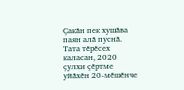Ҫакӑн пек хушӑва паян алӑ пуснӑ. Тата тӗрӗсех каласан, 2020 ҫулхи ҫӗртме уйӑхӗн 20-мӗшӗнче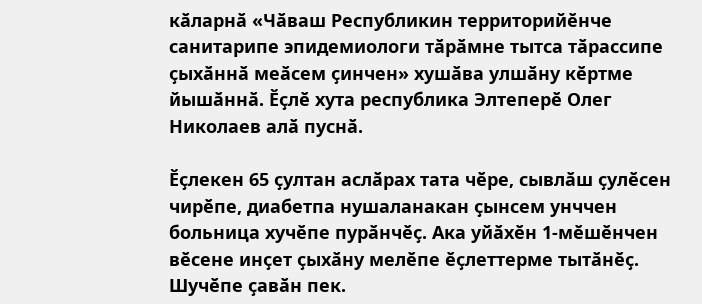кӑларнӑ «Чӑваш Республикин территорийӗнче санитарипе эпидемиологи тӑрӑмне тытса тӑрассипе ҫыхӑннӑ меӑсем ҫинчен» хушӑва улшӑну кӗртме йышӑннӑ. Ӗҫлӗ хута республика Элтеперӗ Олег Николаев алӑ пуснӑ.

Ӗҫлекен 65 ҫултан аслӑрах тата чӗре, сывлӑш ҫулӗсен чирӗпе, диабетпа нушаланакан ҫынсем унччен больница хучӗпе пурӑнчӗҫ. Ака уйӑхӗн 1-мӗшӗнчен вӗсене инҫет ҫыхӑну мелӗпе ӗҫлеттерме тытӑнӗҫ. Шучӗпе ҫавӑн пек.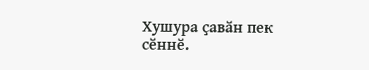Хушура ҫавӑн пек сӗннӗ.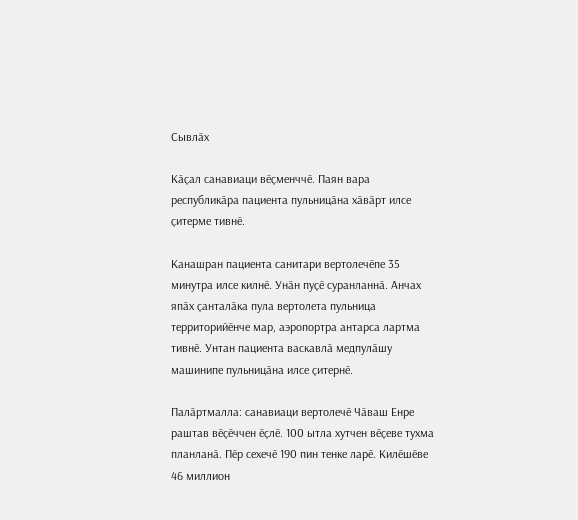Сывлӑх

Кӑҫал санавиаци вӗҫменччӗ. Паян вара республикӑра пациента пульницӑна хӑвӑрт илсе ҫитерме тивнӗ.

Канашран пациента санитари вертолечӗпе 35 минутра илсе килнӗ. Унӑн пуҫӗ суранланнӑ. Анчах япӑх ҫанталӑка пула вертолета пульница территорийӗнче мар, аэропортра антарса лартма тивнӗ. Унтан пациента васкавлӑ медпулӑшу машинипе пульницӑна илсе ҫитернӗ.

Палӑртмалла: санавиаци вертолечӗ Чӑваш Енре раштав вӗҫӗччен ӗҫлӗ. 100 ытла хутчен вӗҫеве тухма планланӑ. Пӗр сехечӗ 190 пин тенке ларӗ. Килӗшӗве 46 миллион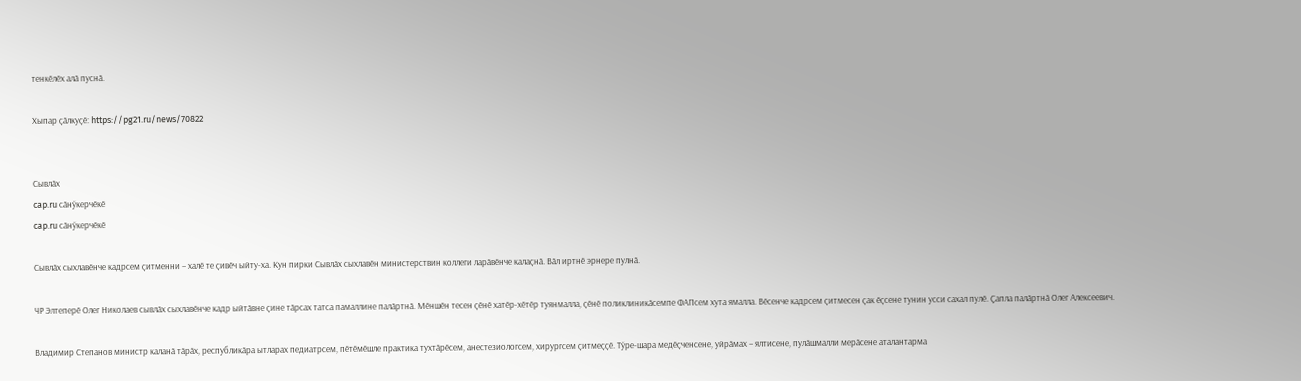тенкӗлӗх алӑ пуснӑ.

Хыпар ҫӑлкуҫӗ: https://pg21.ru/news/70822


Сывлӑх
cap.ru сӑнӳкерчӗкӗ
cap.ru сӑнӳкерчӗкӗ

Сывлӑх сыхлавӗнче кадрсем ҫитменни – халӗ те ҫивӗч ыйту-ха. Кун пирки Сывлӑх сыхлавӗн министерствин коллеги ларӑвӗнче калаҫнӑ. Вӑл иртнӗ эрнере пулнӑ.

ЧР Элтеперӗ Олег Николаев сывлӑх сыхлавӗнче кадр ыйтӑвне ҫине тӑрсах татса памаллине палӑртнӑ. Мӗншӗн тесен ҫӗнӗ хатӗр-хӗтӗр туянмалла, ҫӗнӗ поликлиникӑсемпе ФАПсем хута ямалла. Вӗсенче кадрсем ҫитмесен ҫак ӗҫсене тунин усси сахал пулӗ. Ҫапла палӑртнӑ Олег Алексеевич.

Владимир Степанов министр каланӑ тӑрӑх, республикӑра ытларах педиатрсем, пӗтӗмӗшле практика тухтӑрӗсем, анестезиологсем, хирургсем ҫитмеҫҫӗ. Тӳре-шара медӗҫченсене, уйрӑмах – ялтисене, пулӑшмалли мерӑсене аталантарма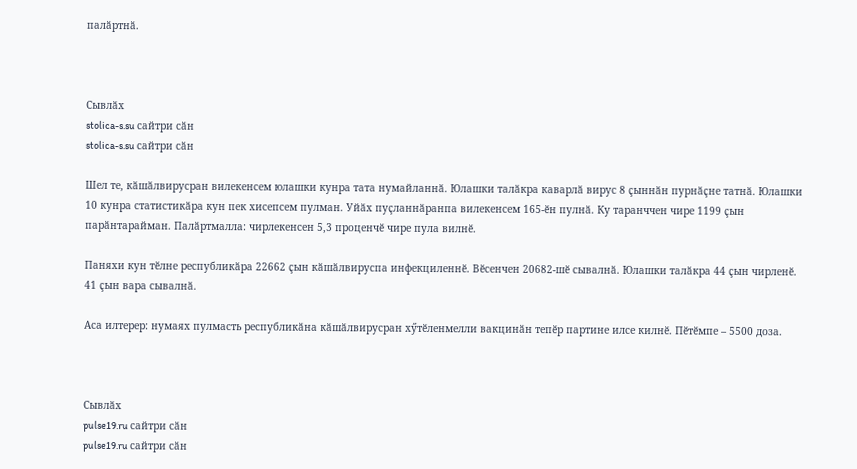палӑртнӑ.



Сывлӑх
stolica-s.su сайтри сӑн
stolica-s.su сайтри сӑн

Шел те, кӑшӑлвирусран вилекенсем юлашки кунра тата нумайланнӑ. Юлашки талӑкра каварлӑ вирус 8 ҫыннӑн пурнӑҫне татнӑ. Юлашки 10 кунра статистикӑра кун пек хисепсем пулман. Уйӑх пуҫланнӑранпа вилекенсем 165-ӗн пулнӑ. Ку таранччен чире 1199 ҫын парӑнтарайман. Палӑртмалла: чирлекенсен 5,3 проценчӗ чире пула вилнӗ.

Паняхи кун тӗлне республикӑра 22662 ҫын кӑшӑлвируспа инфекциленнӗ. Вӗсенчен 20682-шӗ сывалнӑ. Юлашки талӑкра 44 ҫын чирленӗ. 41 ҫын вара сывалнӑ.

Аса илтерер: нумаях пулмасть республикӑна кӑшӑлвирусран хӳтӗленмелли вакцинӑн тепӗр партине илсе килнӗ. Пӗтӗмпе – 5500 доза.



Сывлӑх
pulse19.ru сайтри сӑн
pulse19.ru сайтри сӑн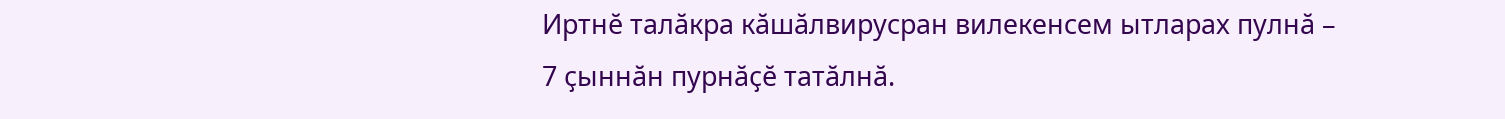Иртнӗ талӑкра кӑшӑлвирусран вилекенсем ытларах пулнӑ – 7 ҫыннӑн пурнӑҫӗ татӑлнӑ.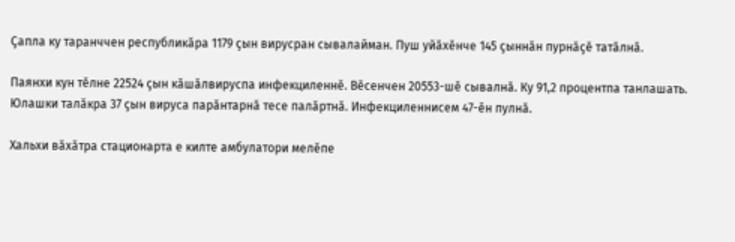Ҫапла ку таранччен республикӑра 1179 ҫын вирусран сывалайман. Пуш уйӑхӗнче 145 ҫыннӑн пурнӑҫӗ татӑлнӑ.

Паянхи кун тӗлне 22524 ҫын кӑшӑлвируспа инфекциленнӗ. Вӗсенчен 20553-шӗ сывалнӑ. Ку 91,2 процентпа танлашать. Юлашки талӑкра 37 ҫын вируса парӑнтарнӑ тесе палӑртнӑ. Инфекциленнисем 47-ӗн пулнӑ.

Хальхи вӑхӑтра стационарта е килте амбулатори мелӗпе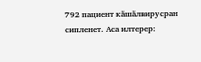792 пациент кӑшӑлвирусран сипленет. Аса илтерер: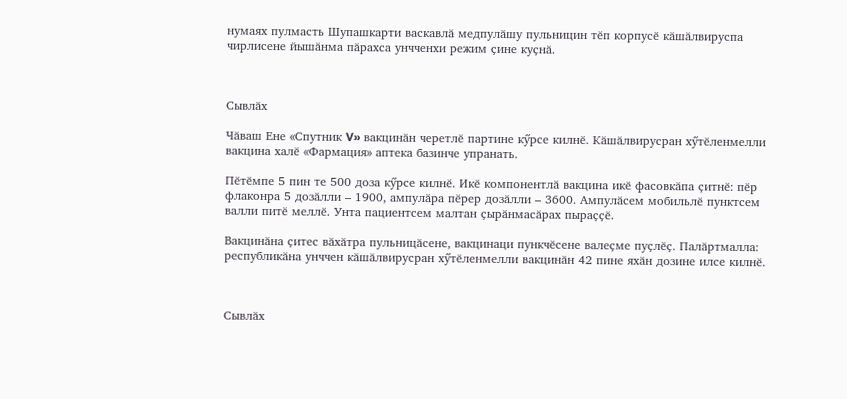нумаях пулмасть Шупашкарти васкавлӑ медпулӑшу пульницин тӗп корпусӗ кӑшӑлвируспа чирлисене йышӑнма пӑрахса унчченхи режим ҫине куҫнӑ.



Сывлӑх

Чӑваш Ене «Спутник V» вакцинӑн черетлӗ партине кӳрсе килнӗ. Кӑшӑлвирусран хӳтӗленмелли вакцина халӗ «Фармация» аптека базинче упранать.

Пӗтӗмпе 5 пин те 500 доза кӳрсе килнӗ. Икӗ компонентлӑ вакцина икӗ фасовкӑпа ҫитнӗ: пӗр флаконра 5 дозӑлли – 1900, ампулӑра пӗрер дозӑлли – 3600. Ампулӑсем мобильлӗ пунктсем валли питӗ меллӗ. Унта пациентсем малтан ҫырӑнмасӑрах пыраҫҫӗ.

Вакцинӑна ҫитес вӑхӑтра пульницӑсене, вакцинаци пункчӗсене валеҫме пуҫлӗҫ. Палӑртмалла: республикӑна унччен кӑшӑлвирусран хӳтӗленмелли вакцинӑн 42 пине яхӑн дозине илсе килнӗ.



Сывлӑх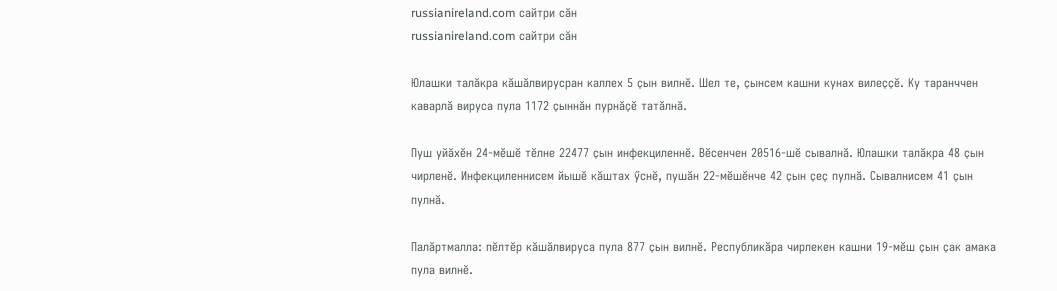russianireland.com сайтри сӑн
russianireland.com сайтри сӑн

Юлашки талӑкра кӑшӑлвирусран каллех 5 ҫын вилнӗ. Шел те, ҫынсем кашни кунах вилеҫҫӗ. Ку таранччен каварлӑ вируса пула 1172 ҫыннӑн пурнӑҫӗ татӑлнӑ.

Пуш уйӑхӗн 24-мӗшӗ тӗлне 22477 ҫын инфекциленнӗ. Вӗсенчен 20516-шӗ сывалнӑ. Юлашки талӑкра 48 ҫын чирленӗ. Инфекциленнисем йышӗ кӑштах ӳснӗ, пушӑн 22-мӗшӗнче 42 ҫын ҫеҫ пулнӑ. Сывалнисем 41 ҫын пулнӑ.

Палӑртмалла: пӗлтӗр кӑшӑлвируса пула 877 ҫын вилнӗ. Республикӑра чирлекен кашни 19-мӗш ҫын ҫак амака пула вилнӗ.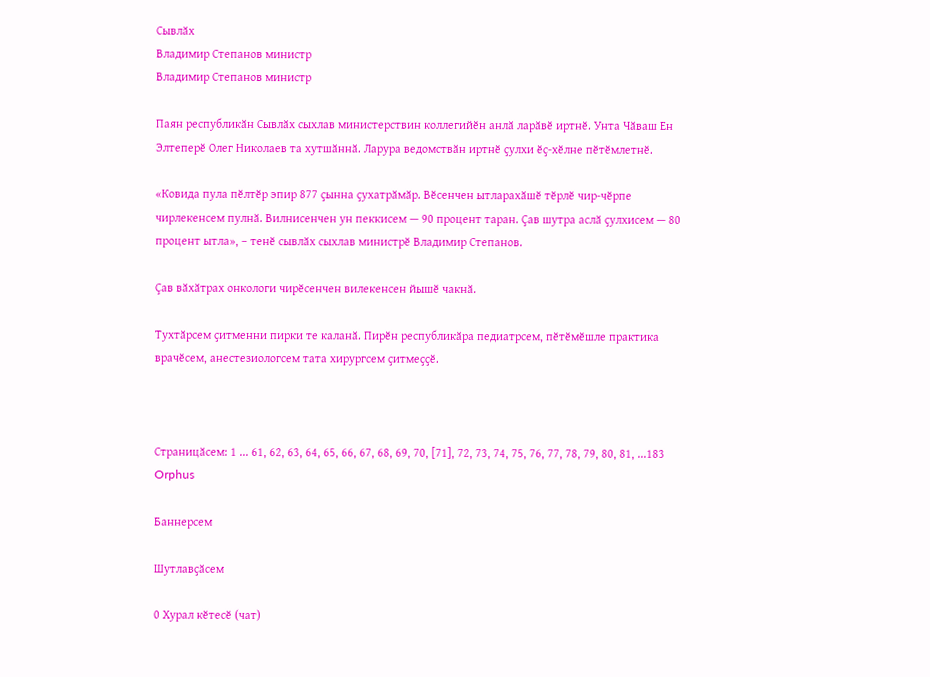Сывлӑх
Владимир Степанов министр
Владимир Степанов министр

Паян республикӑн Сывлӑх сыхлав министерствин коллегийӗн анлӑ ларӑвӗ иртнӗ. Унта Чӑваш Ен Элтеперӗ Олег Николаев та хутшӑннӑ. Ларура ведомствӑн иртнӗ ҫулхи ӗҫ-хӗлне пӗтӗмлетнӗ.

«Ковида пула пӗлтӗр эпир 877 ҫынна ҫухатрӑмӑр. Вӗсенчен ытларахӑшӗ тӗрлӗ чир-чӗрпе чирлекенсем пулнӑ. Вилнисенчен ун пеккисем — 90 процент таран. Ҫав шутра аслӑ ҫулхисем — 80 процент ытла», – тенӗ сывлӑх сыхлав министрӗ Владимир Степанов.

Ҫав вӑхӑтрах онкологи чирӗсенчен вилекенсен йышӗ чакнӑ.

Тухтӑрсем ҫитменни пирки те каланӑ. Пирӗн республикӑра педиатрсем, пӗтӗмӗшле практика врачӗсем, анестезиологсем тата хирургсем ҫитмеҫҫӗ.



Страницӑсем: 1 ... 61, 62, 63, 64, 65, 66, 67, 68, 69, 70, [71], 72, 73, 74, 75, 76, 77, 78, 79, 80, 81, ...183
Orphus

Баннерсем

Шутлавҫӑсем

0 Хурал кӗтесӗ (чат)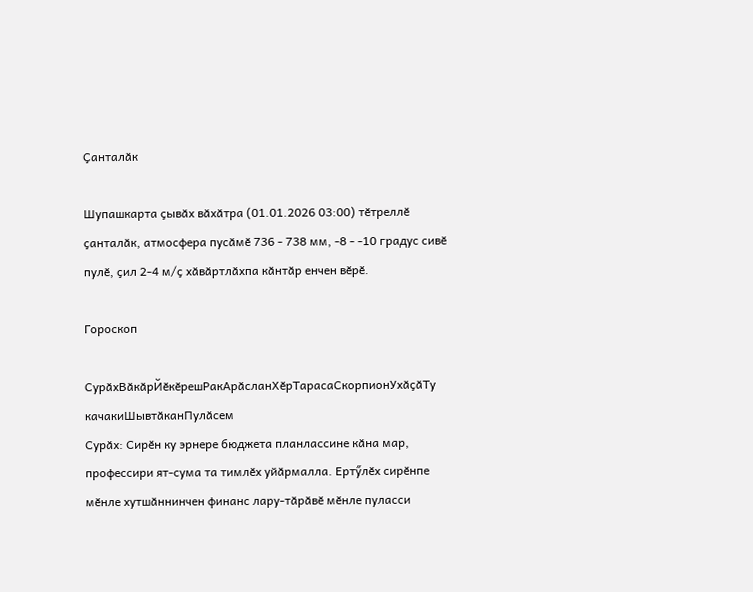Ҫанталӑк

Шупашкарта ҫывӑх вӑхӑтра (01.01.2026 03:00) тӗтреллӗ ҫанталӑк, атмосфера пусӑмӗ 736 - 738 мм, -8 - -10 градус сивӗ пулӗ, ҫил 2-4 м/ҫ хӑвӑртлӑхпа кӑнтӑр енчен вӗрӗ.

Гороскоп

СурӑхВӑкӑрЙӗкӗрешРакАрӑсланХӗрТарасаСкорпионУхӑҫӑТу качакиШывтӑканПулӑсем
Сурӑх: Сирӗн ку эрнере бюджета планлассине кӑна мар, профессири ят-сума та тимлӗх уйӑрмалла. Ертӳлӗх сирӗнпе мӗнле хутшӑннинчен финанс лару-тӑрӑвӗ мӗнле пуласси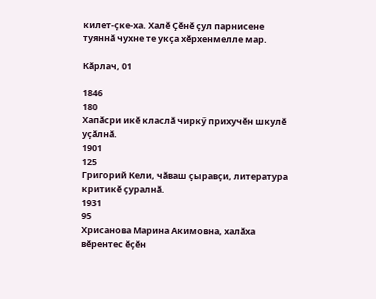килет-ҫке-ха. Халӗ Ҫӗнӗ ҫул парнисене туяннӑ чухне те укҫа хӗрхенмелле мар.

Кӑрлач, 01

1846
180
Хапӑсри икӗ класлӑ чиркӳ прихучӗн шкулӗ уҫӑлнӑ.
1901
125
Григорий Кели, чӑваш ҫыравҫи, литература критикӗ ҫуралнӑ.
1931
95
Хрисанова Марина Акимовна, халӑха вӗрентес ӗҫӗн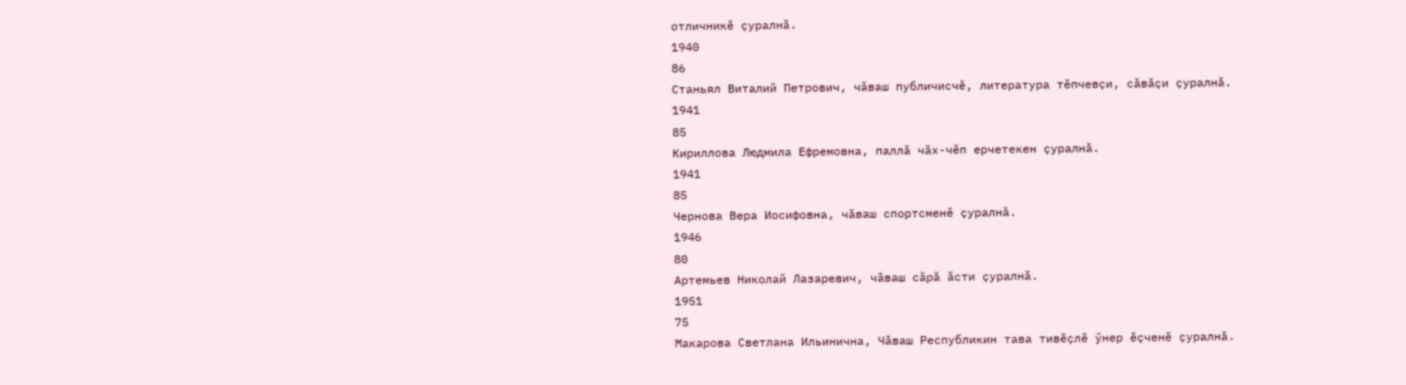отличникӗ ҫуралнӑ.
1940
86
Станьял Виталий Петрович, чӑваш публичисчӗ, литература тӗпчевҫи, сӑвӑҫи ҫуралнӑ.
1941
85
Кириллова Людмила Ефремовна, паллӑ чӑх-чӗп ерчетекен ҫуралнӑ.
1941
85
Чернова Вера Иосифовна, чӑваш спортсменӗ ҫуралнӑ.
1946
80
Артемьев Николай Лазаревич, чӑваш сӑрӑ ӑсти ҫуралнӑ.
1951
75
Макарова Светлана Ильинична, Чӑваш Республикин тава тивӗҫлӗ ӳнер ӗҫченӗ ҫуралнӑ.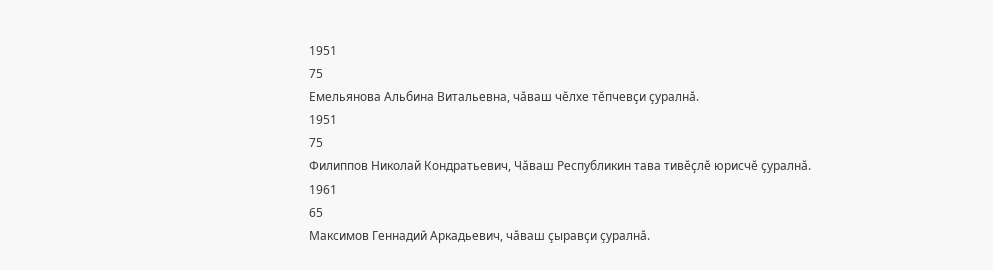1951
75
Емельянова Альбина Витальевна, чӑваш чӗлхе тӗпчевҫи ҫуралнӑ.
1951
75
Филиппов Николай Кондратьевич, Чӑваш Республикин тава тивӗҫлӗ юрисчӗ ҫуралнӑ.
1961
65
Максимов Геннадий Аркадьевич, чӑваш ҫыравҫи ҫуралнӑ.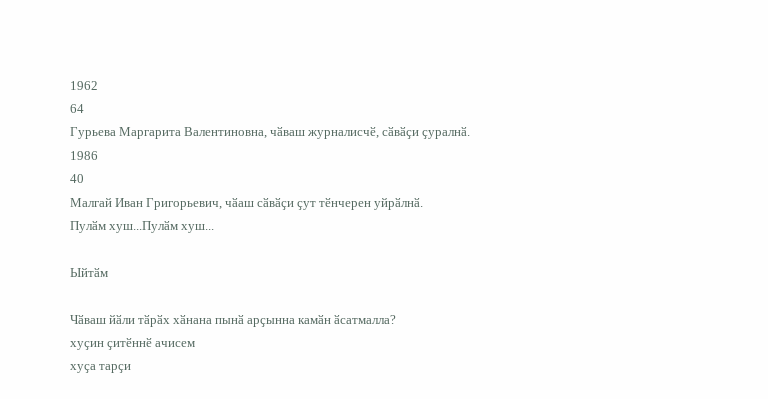1962
64
Гурьева Маргарита Валентиновна, чӑваш журналисчӗ, сӑвӑҫи ҫуралнӑ.
1986
40
Малгай Иван Григорьевич, чӑаш сӑвӑҫи ҫут тӗнчерен уйрӑлнӑ.
Пулӑм хуш...Пулӑм хуш...

Ыйтӑм

Чӑваш йӑли тӑрӑх хӑнана пынӑ арҫынна камӑн ӑсатмалла?
хуҫин ҫитӗннӗ ачисем
хуҫа тарҫи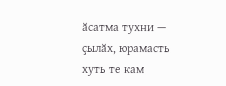ӑсатма тухни — ҫылӑх, юрамасть
хуть те кам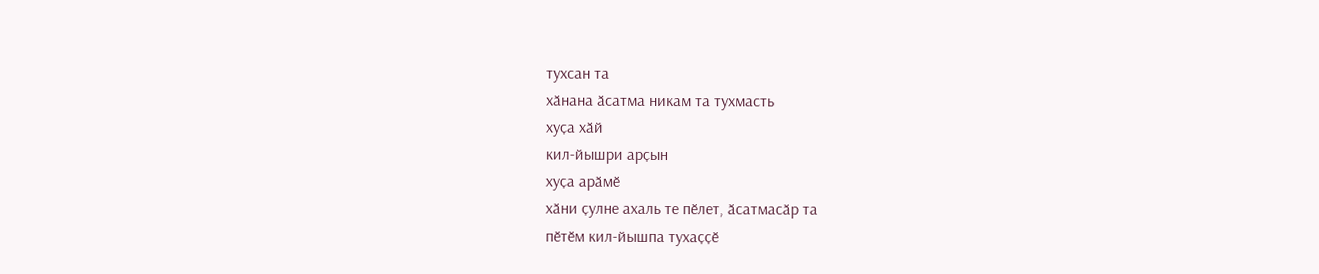тухсан та
хӑнана ӑсатма никам та тухмасть
хуҫа хӑй
кил-йышри арҫын
хуҫа арӑмӗ
хӑни ҫулне ахаль те пӗлет, ӑсатмасӑр та
пӗтӗм кил-йышпа тухаҫҫӗ